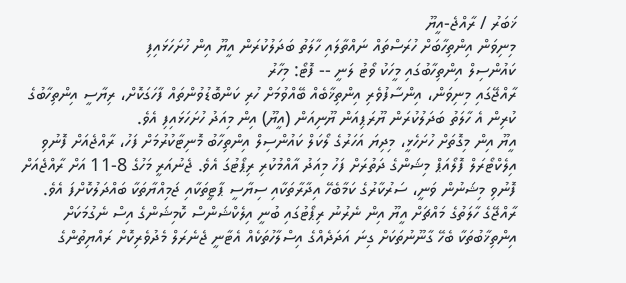ޚަބަރު / ރާއްޖެ-އީޔޫ
މިނިވަން އިންތިހާބަށް ހުރަސްތައް ނައްތާލައި ހާލަތު ބަދަލުކުރަން އީޔޫ އިން ހުށަހަޅައިފި
ކައުންސިލް އިންތިހާބުގައި މީހަކު ވޯޓު ލަނީ -- ފޮޓޯ: މިހާރު
ރާއްޖޭގައި މިނިވަން، އިންސާފުވެރި އިންތިޚާބެއް ބޭއްވުމަށް ހުރި ކަންބޮޑުވުންތައް ފާހަގަކޮށް، ރިޔާސީ އިންތިހާބުގެ ކުރިން އެ ހާލަތު ބަދަލުކުރަން ޔޫރަޕިއަން ޔޫނިއަން (އީޔޫ) އިން މިއަދު ހުށަހަޅައިފި އެވެ.
އީޔޫ އިން މިގޮތަށް ހުށަހެޅީ، މިދިޔަ އަހަރުގެ ލޯކަލް ކައުންސިލް އިންތިހާބު މޮނިޓާކުރުމަށް ފަހު، ރާއްޖެއަށް ފޮނުވި އިލެކްޓޯރަލް ފޮލޯއަޕް މިޝަންގެ ދަތުރަށް ފަހު މިއަދު އާއްމުކުރި ރިޕޯޓުގަ އެވެ. ޖެނުއަރީ މަހުގެ 8-11 އަށް ރާއްޖެއަށް ފޮނުވި މިޝަނުން ވަނީ، ސަރުކާރުގެ ކަމާބެހޭ އިދާރާތަކާއި ސިޔާސީ ޕާޓީތަކާއި ޖަމިއްޔާތަކާ ބައްދަލުކޮށްފަ އެވެ.
ރާއްޖޭގެ ހާލަތުގެ މައްޗަށް އީޔޫ އިން ނެރުނު ރިޕޯޓުގައި ބުނީ އިލެކްޝަންސް ކޮމިޝަންގެ އިސް ނެގުމަކަށް އިންތިޚާބުތަކާ ބެހޭ ގާނޫނުތަކަށް ގިނަ އަދަދެއްގެ އިސްލާހުތަކެއް އެޓާނީ ޖެނެރަލް މެދުވެރިކޮށް ރައްޔިތުންގެ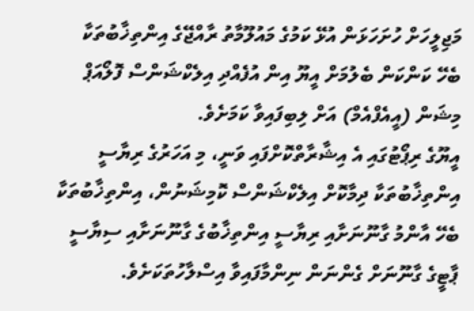މަޖިލީހަށް ހުށަހަޅަން އުޅޭ ކަމުގެ މައުލޫމާތު ރާއްޖޭގެ އިންތިޚާބުތަކާ ބެހޭ ކަންކަން ބެލުމަށް އީޔޫ އިން އުފެއްދި އިލެކްޝަންސް ފޮލޯއަޕް މިޝަން (އީއެފްއެމް) އަށް ލިބިފައިވާ ކަމަށެވެ.
އީޔޫގެ ރިޕޯޓުގައި އެ އިޝާރާތްކޮށްފައި ވަނީ، މި އަހަރުގެ ރިޔާސީ އިންތިޚާބުތަކާ ދިމާކޮށް އިލެކްޝަންސް ކޮމިޝަނުން، އިންތިޚާބުތަކާ ބެހޭ އާންމު ގާނޫނަށާއި ރިޔާސީ އިންތިޚާބުގެ ގާނޫނަށާއި ސިޔާސީ ޕާޓީގެ ގާނޫނަށް ގެންނަން ނިންމާފައިވާ އިސްލާހުތަކަށެވެ.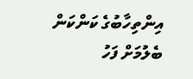އިންތިހާބުގެ ކަންކަން ބެލުމަށް ފަހު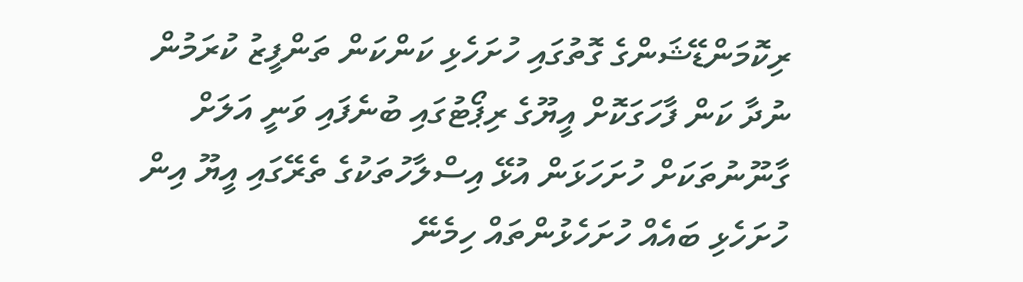ރިކޮމަންޑޭޝަންގެ ގޮތުގައި ހުށަހެޅި ކަންކަން ތަންފީޒު ކުރަމުން ނުދާ ކަން ފާހަގަކޮށް އީޔޫގެ ރިޕޯޓުގައި ބުނެފައި ވަނީ އަލަށް ގާނޫނުތަކަށް ހުށަހަޅަން އުޅޭ އިސްލާހުތަކުގެ ތެރޭގައި އީޔޫ އިން ހުށަހެޅި ބައެއް ހުށަހެޅުންތައް ހިމެނޭ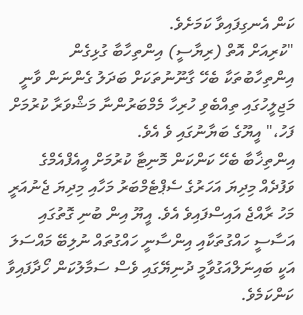ކަން އެނގިފައިވާ ކަމަށެވެ.
"ކުރިއަށް އޮތް (ރިޔާސީ) އިންތިހާބާ ގުޅިގެން އިންތިހާބުތަކާ ބެހޭ ގާނޫނުތަކަށް ބަދަލު ގެންނަން ވާނީ މަޖިލީހުގައި ތިއްބެވި ހުރިހާ މެމްބަރުންނާ މަޝްވަރާ ކުރުމަށް ފަހު،" އީޔޫގެ ބަޔާނުގައި ވެ އެވެ.
އިންތިޚާބާ ބެހޭ ކަންކަން މޮނިޓާ ކުރުމަށް އީއެފްއެމްގެ ވަފުދެއް މިދިޔަ އަހަރުގެ ސެޕްޓެމްބަރު މަހާއި މިދިޔަ ޖެނުއަރީ މަހު ރާއްޖެ އައިސްފައިވެ އެވެ. އީޔޫ އިން ބުނި ގޮތުގައި އަސާސީ ހައްގުތަކާއި އިންސާނީ ހައްގުތައް ނުލިބޭ މައްސަލަ އަކީ ބައިނަލްއަގުވާމީ ދުނިޔޭގައި ވެސް ސަމާލުކަން ހޯދާފައިވާ ކަންކަމެވެ.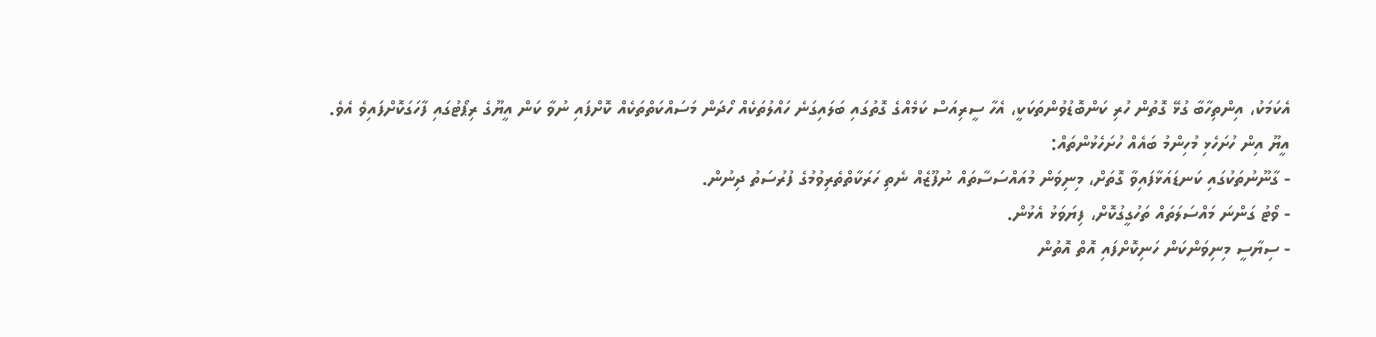އެކަމަކު، އިންތިހާބާ ގުޅޭ ގޮތުން ހުރި ކަންބޮޑުވުންތަކަކީ، އެހާ ސީރިއަސް ކަމެއްގެ ގޮތުގައި ބަލައިގަނެ ހައްލުތަކެއް ހޯދަން މަސައްކަތްތަކެއް ކޮށްފައި ނުވާ ކަން އީޔޫގެ ރިޕޯޓުގައި ފާހަގަކޮށްފައިވެ އެވެ.
އީޔޫ އިން ހުށަހެޅި މުހިންމު ބައެއް ހުށަހެޅުންތައް:
- ގާނޫނުތަކުގައި ކަނޑައަޅާފައިވާ ގޮތަށް، މިނިވަން މުއައްސަސާތައް ނުފޫޒެއް ނެތި ހަރަކާތްތެރިވުމުގެ ފުރުސަތު ދިނުން.
- ވޯޓު ގަންނަ މައްސަލަތައް ތަހުގީގުކޮށް، ފިޔަވަޅު އެޅުން.
- ސިޔާސީ މިނިވަންކަން ހަނިކޮށްފައި އޮތް އޮތުން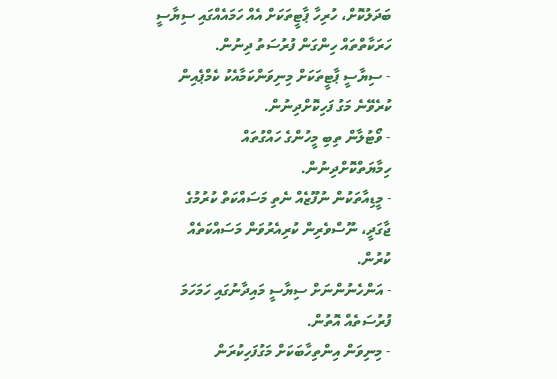ބަދަލުކޮށް، ހުރިހާ ޕާޓީތަކަށް އެއް ހަމައެއްގައި ސިޔާސީ ހަރަކާތްތައް ހިންގަން ފުރުސަތު ދިނުން.
- ސިޔާސީ ޕާޓީތަކަށް މިނިވަންކަމާއެކު ކެމްޕެއިން ކުރެވޭނެ މަގު ފަހިކޮށްދިނުން.
- ވޯޓުލާން ތިބި މީހުންގެ ހައްގުތައް ހިމާޔަތްކޮށްދިނުން.
- މީޑިއާތަކުން ނުފޫޒެއް ނެތި މަސައްކަތް ކުރުމުގެ ޖާގަދީ، ނޫސްވެރިން ކުރިއެރުވަން މަސައްކަތެއް ކުރުން.
- އަންހެނުންނަށް ސިޔާސީ މައިދާނުގައި ހަމަހަމަ ފުރުސަތެއް އޮތުން.
- މިނިވަން އިންތިހާބަކަށް މަގުފަހިކުރަން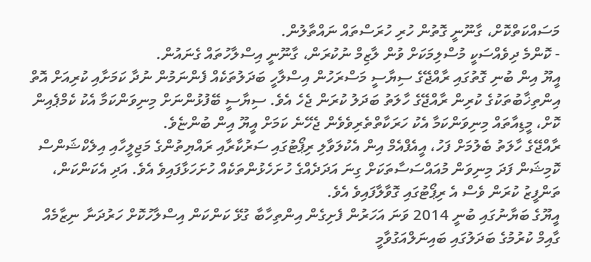މަސައްކަތްކޮށް، ގާނޫނީ ގޮތުން ހުރި ހުރަސްތައް ނައްތާލުން.
- ކޮންމެ ދިވެއްސަކީ މުސްލިމަކަށް ވުން ލާޒިމް ނުކުރަން، ގާނޫނީ އިސްލާހުތައް ގެނައުން.
އީޔޫ އިން ބުނި ގޮތުގައި ރާއްޖޭގެ ސިޔާސީ މަސްރަހުން އިސްލާހީ ބަދަލުތަކެއް ފެންނަމުން ނުދާ ކަމަށާއި ކުރިއަށް އޮތް އިންތިޚާބުތަކުގެ ކުރިން ރާއްޖޭގެ ހާލަތު ބަދަލު ކުރަން ޖެހެ އެވެ. ސިޔާސީ ބޭފުޅުންނަށް މިނިވަންކަމާ އެކު ކެމްޕެއިން ކޮށް، މީޑިއާތައް މިނިވަންކަމާ އެކު ހަރަކާތްތެރިވެވެން ޖެހޭނެ ކަމަށް އީޔޫ އިން ބުންޏެވެ.
ރާއްޖޭގެ ހާލަތު ބެލުމަށް ފަހު، އީއެފްއެމް އިން އެކުލަވާލި ރިޕޯޓުގައި ސަރުކާރާއި ރައްޔިތުންގެ މަޖިލީހާއި އިލެކްޝަންސް ކޮމިޝަން ފަދަ މިނިވަން މުއައްސަސާތަކަށް ގިނަ އަދަދެއްގެ ހުށަހެޅުންތަކެއް ހުށަހަޅާފައިވެ އެވެ. އަދި އެކަންކަން، ތަންފީޒު ކުރަން ވެސް އެ ރިޕޯޓުގައި ގޮވާލާފައިވެ އެވެ.
އީޔޫގެ ބަޔާނުގައި ބުނީ 2014 ވަނަ އަހަރުން ފެށިގެން އިންތިހާބާ ގުޅޭ ކަންކަން އިސްލާހުކޮށް ހަރުދަނާ ނިޒާމެއް ގާއިމް ކުރުމުގެ ބަދަލުގައި ބައިނަލްއަގުވާމީ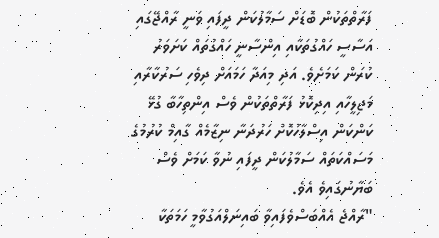ފަރާތްތަކުން ބޮޑަށް ސަމާލުކަން ދީފައި ވަނީ ރާއްޖޭގައި އަސާސީ ހައްގުތަކާއި އިންސާނީ ހައްގުތައް ކަށަވަރު ކުރަން ކަމަށެވެ. އަދި މިއަދާ ހަމައަށް ދިވެހި ސަރުކާރާއި މަޖިލީހާއި އިދިކޮޅު ފަރާތްތަކުން ވެސް އިންތިހާބާ ގުޅޭ ކަންކަން އިސްލާހުކޮށް ހަރުދަނާ ނިޒާމެއް ގާއިމް ކުރުމުގެ މަސައްކަތައް ސަމާލުކަން ދީފައި ނުވާ ކަމަށް ވެސް ބަޔާނުގައިވެ އެވެ.
"ރާއްޖެ އެއްބަސްވެފައިވާ ބައިނަލްއަގުވާމީ ހަމަތަކާ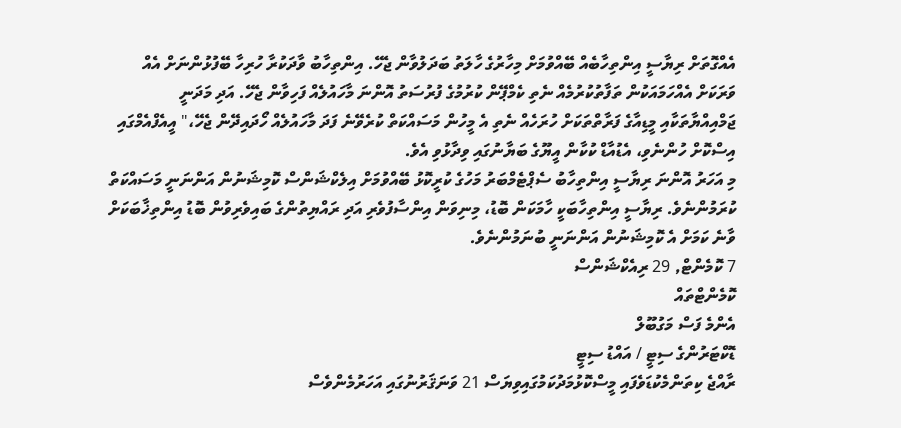އެއްގޮތަށް ރިޔާސީ އިންތިހާބެއް ބޭއްވުމަށް މިހާރުގެ ހާލަތު ބަދަލުވާން ޖެހޭ. އިންތިހާބު ވާދަކުރާ ހުރިހާ ބޭފުޅުންނަށް އެއް ވަރަކަށް އެއްހަމައަކުން ތަފާތުކުރުމެއް ނެތި ކެމްޕޭން ކުރުމުގެ ފުރުސަތު އޮންނަ މާހައުލެއް ފަހިވާން ޖެހޭ. އަދި މަދަނީ ޖަމްއިއްޔާތަކާއި މީޑިއާގެ ފަރާތްތަކަށް ހުރަހެއް ނެތި އެ މީހުން މަސައްކަތް ކުރެވޭނެ ފަދަ މާހައުލެއް ހޯދައިދޭން ޖެހޭ،" އީއެފްއެމްގައި އިސްކޮށް ހުންނެވި، އެޑުއާޑް ކުކާން އީޔޫގެ ބަޔާނުގައި ވިދާޅުވި އެވެ.
މި އަހަރު އޮންނަ ރިޔާސީ އިންތިހާބު ސެޕްޓެމްބަރު މަހުގެ ކުރީކޮޅު ބޭއްވުމަށް އިލެކްޝަންސް ކޮމިޝަނުން އަންނަނީ މަސައްކަތް ކުރަމުންނެވެ. ރިޔާސީ އިންތިހާބަކީ ހާމަކަން ބޮޑު، މިނިވަން އިންސާފުވެރި އަދި ރައްޔިތުންގެ ބައިވެރިވުން ބޮޑު އިންތިޚާބަކަށް ވާނެ ކަމަށް އެ ކޮމިޝަނުން އަންނަނީ ބުނަމުންނެވެ.
7 ކޮމެންޓް, 29 ރިއެކްޝަންސް
ކޮމެންޓްތައް
އެންމެ ފަސް މަގުބޫލް
ޑޮކްޓަރުންގެ ސިޓީ / އައްޑު ސިޓީ
ރާއްޖެ ކިތަންމެކުޑަވެފައި މީސްކޮޅުމަދުކަމުގައިވިޔަސް 21 ވަނަޤަރުނުގައި އަހަރުމެންވެސް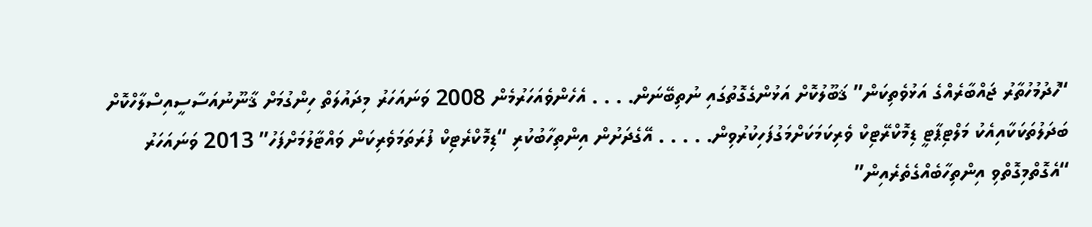“ހުދުމުހުތާރު ޖައްބާރެއްގެ އަޅުވެތިކަން” ޤަބޫލުކޮށް އަޅުންގެގޮތުގައި ނުތިބޭނަން. . . . އެހެންވެއަހަރުމެން 2008 ވަނައަހަރު މިދައުލަތް ހިންގުމަށް ޤާނޫނުއަސާސީއިސްލާހްކޮށް ބަދަލުތަކަކާއިއެކު މަލްޓިޕާޓީ ޑިމޮކްރޭޓިކް ވެރިކަމަކަށްމަގުފަހިކުރުވިން. . . . . އޭގެދަށުން އިންތިހާބުކުރި “ޑިމޮކްރެޓިކް ފުރަތަމަވެރިކަން ވައްޓާލުމަށްފަހު” 2013 ވަނައަހަރު “އެގޮތްމިގޮތްވި އިންތިހާބެއްގެތެރެއިން”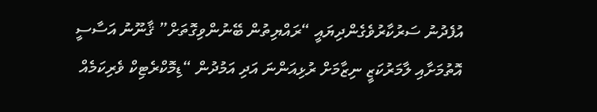އުފެދުނު ސަރުކާރުވެގެންދިޔައީ “ރައްޔިތުން ބޭނުންވިގޮތަށް” ޤާނޫނު އަސާސީ އޮތުމަށާއި ލާމަރުކަޒީ ނިޒާމަށް ރުޅިއަންނަ އަދި އަމުދުން “ޑިމޮކްރެޓިކް ވެރިކަމެއް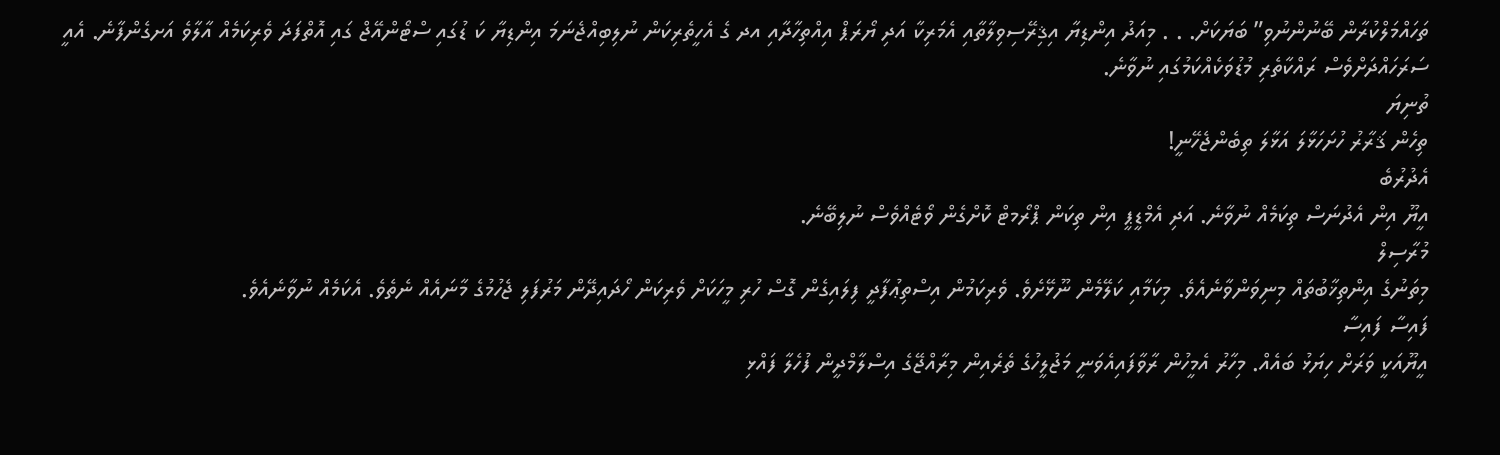ތަހައްމަލްކުރާން ބޭނުންނުވި” ބަޔަކަށް. . . މިއަދު އިންޑިޔާ އިޤިރޭސިވިލާތާއި އެމަރިކާ އަދި ޔޯރަޕް އިއްތިހާދާއި އދ ގެ އެހީތެރިކަން ނުލިބިއްޖެނަމަ އިންޑިޔާ ކަ ޑުގައި ސްޓޯންއޭޖް ގައި އޮތްފަދަ ވެރިކަމެއް އާލާވެ އަށގެންފާނެ. އެއީ ސަރަހައްދަށްވެސް ރައްކާތެރި މުޑުވަކެއްކަމުގައި ނުވާނެ.
ތުނިޔަ
ތިހެން ޤަރާރު ހުށަހަޅާލަ އަޅާލަ ތިބެންޖެހޭނީ!
އެދުރުބެ
އީޔޫ އިން އެދުނަސް ތިކަމެއް ނުވާނެ. އަދި އެމްޑީޕީ އިން ތިކަން ޕްރޯމޓް ކޮށްގެން ވޯޓެއްވެސް ނުލިބޭނެ.
މުރާސިލް
މިތަނުގެ އިންތިޚާބުތައް މިނިވަންވާނެއެވެ. މިކަމާއި ކަލޭމެން ނޫޅޭށެވެ. ވެރިކަމުން އިސްތިޢުފާދީ ފިލައިގެން ގޮސް ހުރި މީހަކަށް ވެރިކަން ހޯދައިދޭން މަރުފަލި ޖެހުމުގެ މާނައެއް ނެތެވެ. އެކަމެއް ނުވާނެއެވެ.
ފައިސާ ފައިސާ
އީޔޫއަކީ ވަރަށް ހިޔަޅު ބައެއް. މިހާރު އެމީހުން ރާވާފައިއެވަނީ މަޖުލީހުގެ ތެރެއިން މިރާއްޖޭގެ އިސްލާމްދީން ފުހެލާ ފައްޅި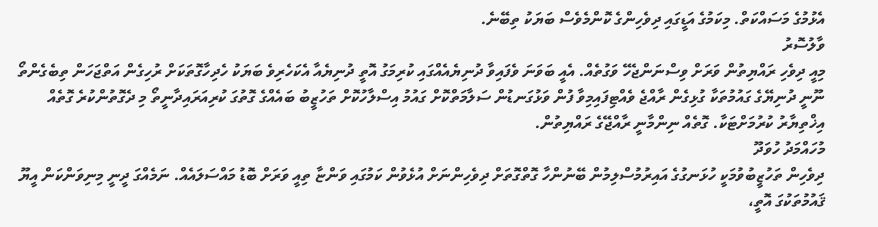އެޅުމުގެ މަސައްކަތް. މިކަމުގެ އަޑީގައި ދިވެހިންގެ ކޮންމެވެސް ބަޔަކު ތިބޭނެ.
ވާލުސޮރު
މިއީ ދިވެހި ރައްޔިތުން ވަރަށް ވިސްނަންޖެހޭ ވަގުތެއް. އެއީ ބަވަނަ ވެފައިވާ ދުނިޔެއެއްގައި ކުރިމަގު އޮތީ ދުނިޔެއާ އެކަހެރިވެ ބަޔަކު ހެދިހާގޮތަކަށް ރުހިގެން އަތްޖަހަން ތިބެގެންތޯ ނޫނީ ދުނިޔޭގެ ގައުމުތަކާ ގުޅިގެން ރާއްޖެ ވެއްޓިފައިމިވާ ފުން ވަޅުގަނޑުން ސަލާމަތްކޮށް ގައުމު އިސްލާހުކޮށް ތަހުޒީބު ބައެއްގެ ގޮތުގަ ކުރިއަރައިދާނީތޯ މި ދެގޮތުންކުރެ ގޮތެއް އިޚްތިޔާރު ކުރުމަށްޓަކާ. ގޮތެއް ނިންމާނީ ރާއްޖޭގެ ރައްޔިތުން.
މުހައްމަދު ހުވަދޫ
ދިވެހިން ތަހުޒީބުވުމަކީ ހުޅަނގުގެ އައިރުމުސްލިމުން ބޭނުންހާ ގޮތްގޮތަށް ދިވެހިންނަށް އުޅެވުން ކަމުގައި ވަންޏާ ތިއީ ވަރަށް ބޮޑު މައްސަލައެއް. ނަމެއްގަ ދީނީ މިނިވަންކަން އީޔޫ ޤައުމުތަކުގަ އޮތީ،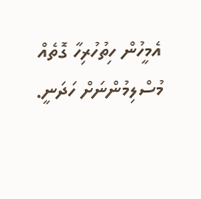އެމީހުން ހިތުހުރިހާ ގޮތެއް މުސްލިމުންނަށް ހަދަނީ.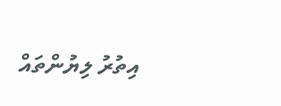އިތުރު ލިޔުންތައް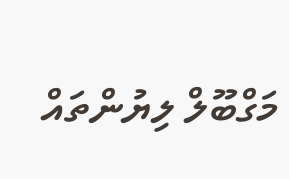މަގްބޫލް ލިޔުންތައް